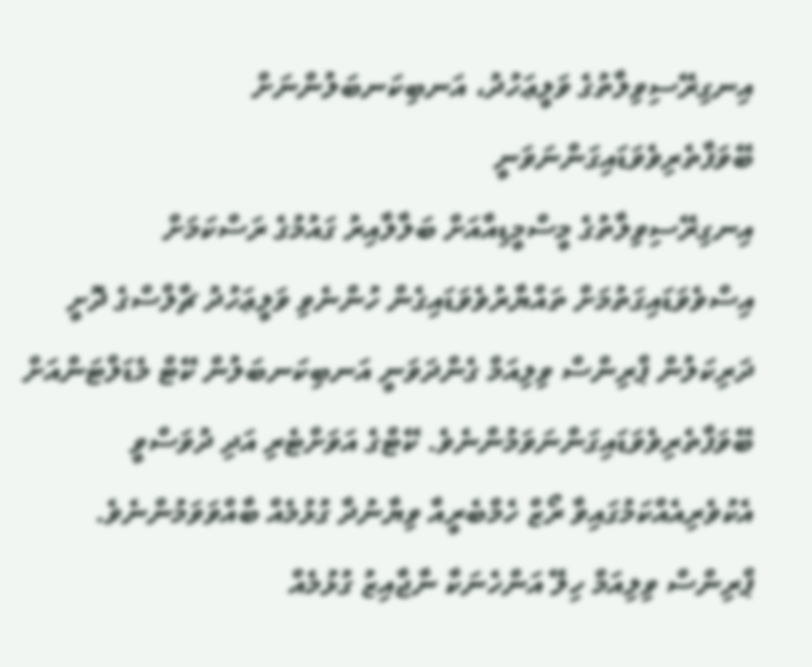އިނގިރޭސިވިލާތުގެ ވަލީޢަހުދު، އަނބިކަނބަލުންނަށް ބޭވަފާތެރިވެވަޑައިގަންނަވަނީ
އިނގިރޭސިވިލާތުގެ މީސްމީޑިއާއަށް ބަލާލާއިރު ގައުމުގެ ރަސްކަމަށް އިސްވެވަޑައިގަތުމަށް ތައްޔާރުވެވަޑައިގެން ހުންނެވި ވަލީޢަހުދު ޗާލްސްގެ ދޮށީ ދަރިކަލުން ޕްރިންސް ވިލިއަމް ގެންދަވަނީ އަނބިކަނބަލުން ކޭޓް މެޑަލްޓަންއަށް ބޭވަފާތެރިވެވަޑައިގަންނަވަމުންނެވެ. ކޭޓްގެ އަވަށްޓެރި އަދި ދުވަސްވީ އެކުވެރިއެއްކަމުގައިވާ ރޯޒް ހެމްބެރީއާ ވިޔާނުދާ ގުޅުމެއް ބާއްވަވަމުންނެވެ. ޕްރިންސް ވިލިއަމް ހިލޭ އަންހެނަކާ ނާޖާއިޒު ގުޅުމެއް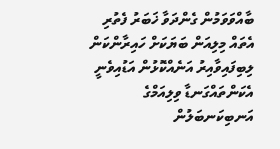ބާއްވަވަމުން ގެންދަވާ ޚަބަރު ފެތުރި އެތައް މިލިއަން ބަޔަކަށް ހައިރާންކަން ލިބިފައިވާއިރު އަނެއްކޮޅުން އަޑުއިވެނީ އެކަންތައްގަނޑާ ވިލިއަމްގެ އަނބިކަނބަލުން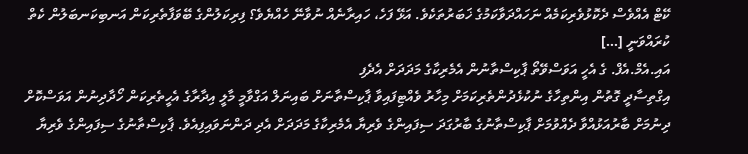ކޭޓް އެއްވެސް ދެކޮޅުވެރިކަމެއް ނަހައްދަވާކަމުގެ ޚަބަރުތަކެވެ. އަޅޭ ފަހެ، ހައިރާނެއް ނުވާނޭ ހެއްޔެވެ؟ ފިރިކަލުންގެ ބޭވަފާތެރިކަން އަނބިކަނބަލުން ކެތް ކުރައްވަނީ […]
އައި.އެމް.އެފް. ގެ އެހީ އަވަސްވޭތޯ ޕާކިސްތާނުން އެމެރިކާގެ މަދަދަށް އެދެފި
އިގްތިސާދީ ގޮތުން އިންތިހާގެ ނުކުޅެދުންތެރިކަމަށް މިހާރު ވެއްޓިފައިވާ ޕާކިސްތާނަށް ބައިނަލް އަގްވާމީ މާލީ އިދާރާގެ އެހީތެރިކަން ހޯދާދިނުން އަވަސްކޮށް ދިނުމަށް ބާރުއަޅުއްވާ ދެއްވުމަށް ޕާކިސްތާނުގެ ބާރުގަދަ ސިފައިންގެ ވެރިޔާ އެމެރިކާގެ މަދަދަށް އެދި ދަންނަވައިފިއެވެ. ޕާކިސްތާނުގެ ސިފައިންގެ ވެރިޔާ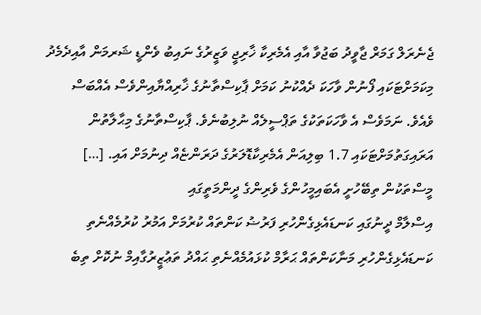ޖެނެރަލް ގަމަރް ޖާވީދު ބަޖުވާ އާއި އެމެރިކާ ޚާރިޖީ ވަޒީރުގެ ނައިބު ވެންޑީ ޝަރމަން އާއިދެމެދު މިކަމަށްޓަކައި ފޯނުން ވާހަކަ ދެއްކުނު ކަމަށް ޕާކިސްތާނުގެ ޚާރިއްޔާއިންވެސް އެއްބަސް ވެއެވެ. ނަމަވެސް އެ ވާހަކަތަކުގެ ތަޕްސީލެއް ނުލިބުނެވެ. ޕާކިސްތާނުގެ މިޙާލާތުން އަރައިގަތުމަށްޓަކައި 1.7 ބިލިއަން އެމެރިކާޑޮލަރުގެ ދަރަންޏެއް ދިނުމަށް އައި. […]
މީސްތަކުން ތިބޭހުށީ އެބައިމީހުންގެ ވެރިންގެ ދީންމަތީގައި
އިސްލާމް ދީނުގައި ކަނޑައެޅިގެންހުރި ފަރުޟު ކަންތައް ކުރުމަށް އަމުރު ކުރުމެއްނެތި ކަނޑައެޅިގެންހުރި މަނާކަންތައް ޙަރާމް ކުޅައުމެއްނެތި ޙައްދު ތަޢުޒީރުގާއިމް ނުކޮށް ތިބެ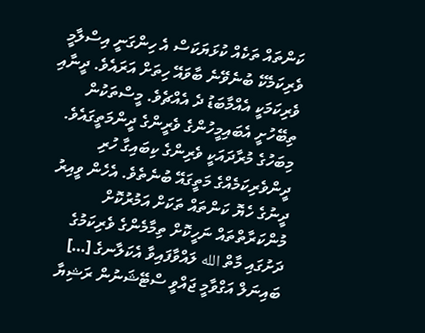ކަންތައް ތަކެއް ކުޅަޔަކަސް އެ ހިންގަނީ އިސްލާމީ ވެރިކަމެކޭ ބުނެވޭނެ ބާވައޭ ހިތަށް އަރައެވެ. ދީނާއި ވެރިކަމަކީ އެއްމާބަޑު ދެ އެއްޗެވެ. މީސްތަކުން ތިބޭހުށީ އެބައިމީހުންގެ ވެރީންގެ ދީންމަތީގައެވެ. މިބަހުގެ މުރާދައަކީ ވެރިންގެ ކިބައިގާ ހުރި ދީންވެރިކަމެއްގެ މަތީގައޭ ބުނެތެވެ. އެހެން ވީއިރު ދީނުގެ ހެޔޮ ކަންތައް ތަކަށް އަމުރުކޮށް މުންކަރާތްތައް ނަހީކޮށް ތިމާމެންގެ ވެރިކަމުގެ ދަށުގައި މާތް الله ލައްވާފައިވާ އެކަލާނގެ […]
ބައިނަލް އަގްވާމީ ޖައްވީ ސްޓޭޝަނުން ރަޝިޔާ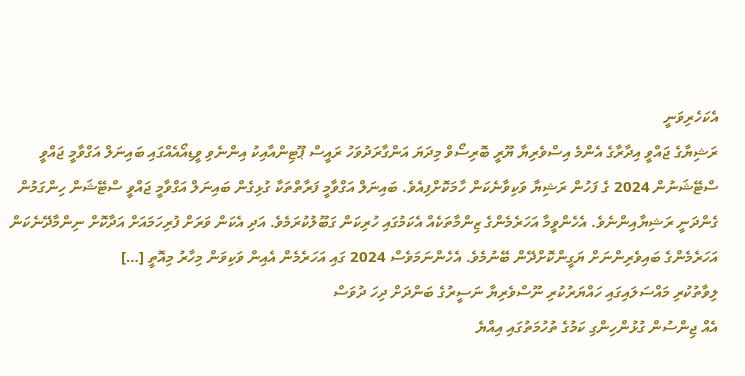އެކަހެރިވަނީ
ރަޝިޔާގެ ޖައްވީ އިދާރާގެ އެންމެ އިސްވެރިޔާ ޔޫރީ ބޮރިސޯވް މިދަޔަ އަންގާރަދުވަހު ރައީސް ޕޫޓިންއާއިކު އިންނެވި ވީޑިއޯއެއްގައި ބައިނަލް އަގްވާމީ ޖައްވީ ސްޓޭޝަނުން 2024 ގެ ފަހުން ރަޝިޔާ ވަކިވާނެކަން ހާމަކޮށްފިއެވެ. ބައިނަލް އަގްވާމީ ފަރާތްތަކާ ގުޅިގެން ބައިނަލް އަގްވާމީ ޖައްވީ ސްޓޭޝަން ހިންގަމުން ގެންދަނީ ރަޝިޔާއިންނެވެ. އެހެންވީމާ އަހަރެމެންގެ ޒިންމާތަކެއް އެކަމުގައި ހުރިކަން ގަބޫލުކުރަމެވެ. އަދި އެކަން ވަރަށް ފުރިހަމައަށް އަދާކޮށް ނިންމާދޭނެކަން އަހަރެމެންގެ ބައިވެރިންނަށް ޔަގީންކޮށްދޭން ބޭނުމެވެ. އެހެންނަމަވެސް 2024 ގައި އަހަރެމެން އެއިން ވަކިވަން މިހާރު މިއޮތީ […]
ލިވާތުކުރި މައްސަލައިގައި ހައްޔަރުކުރި ނޫސްވެރިޔާ ނަސީރުގެ ބަންދަށް ދިހަ ދުވަސް
އެއް ޖިންސުން ގުޅުންހިންގި ކަމުގެ ތުހުމަތުގައި އިއްޔެ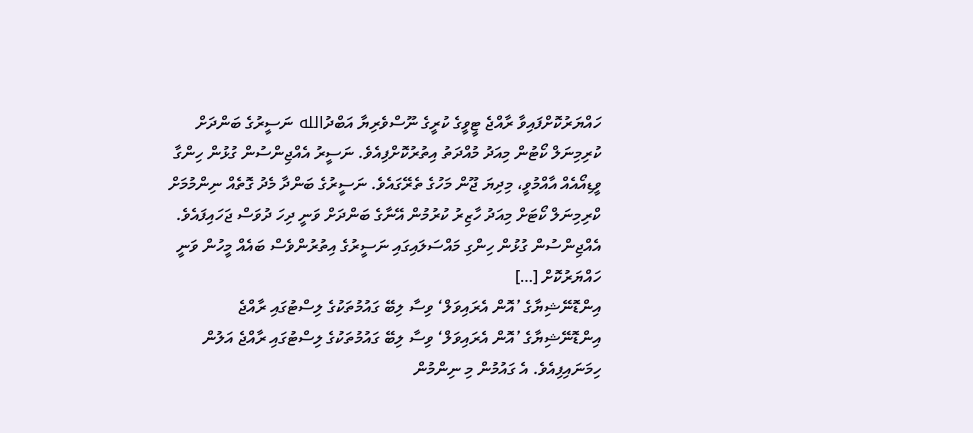ހައްޔަރުކޮށްފައިވާ ރާއްޖެ ޓީވީގެ ކުރީގެ ނޫސްވެރިޔާ އަބްދުالله ނަސީރުގެ ބަންދަށް ކުރިމިނަލް ކޯޓުން މިއަދު މުއްދަތު އިތުރުކޮށްފިއެވެ. ނަސީރު އެއްޖިންސުން ގުޅުން ހިންގާ ވީޑިއޯއެއް އާއްމުވީ، މިދިޔަ ޖޫން މަހުގެ ތެރޭގައެވެ. ނަސީރުގެ ބަންދާ މެދު ގޮތެއް ނިންމުމަށް ކްރިމިނަލް ކޯޓަށް މިއަދު ހާޒިރު ކުރުމުން އޭނާގެ ބަންދަށް ވަނީ ދިހަ ދުވަސް ޖަހައިފައެވެ. އެއްޖިންސުން ގުޅުން ހިންގި މައްސަލައިގައި ނަސީރުގެ އިތުރުންވެސް ބައެއް މީހުން ވަނީ ހައްޔަރުކޮށް […]
އިންޑޮނޭޝިޔާގެ ’އޮން އެރައިވަލް‘ ވިސާ ލިބޭ ގައުމުތަކުގެ ލިސްޓުގައި ރާއްޖެ
އިންޑޮނޭޝިޔާގެ ’އޮން އެރައިވަލް‘ ވިސާ ލިބޭ ގައުމުތަކުގެ ލިސްޓުގައި ރާއްޖެ އަލުން ހިމަނައިފިއެވެ. އެ ގައުމުން މި ނިންމުން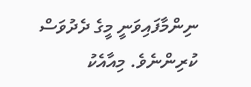ނިންމާފައިވަނީ މީގެ ދެދުވަސް ކުރިންނެވެ. މިއާއެކު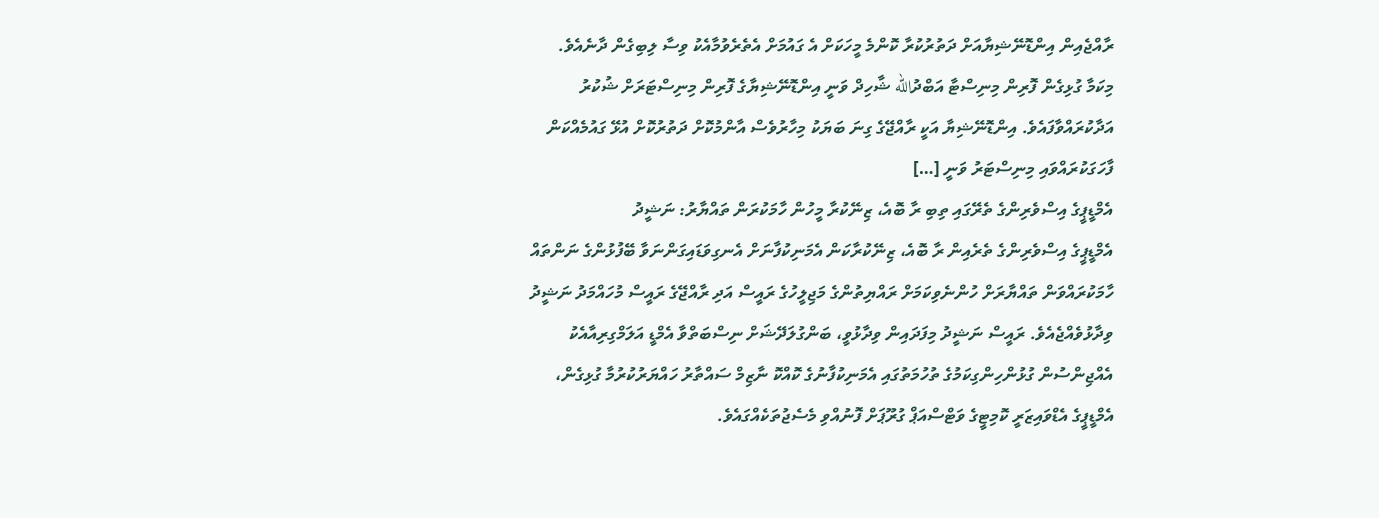ރާއްޖެއިން އިންޑޮނޭޝިޔާއަށް ދަތުރުކުރާ ކޮންމެ މީހަކަށް އެ ގައުމަށް އެތެރެވުމާއެކު ވިސާ ލިބިގެން ދާނެއެވެ. މިކަމާ ގުޅިގެން ފޮރިން މިނިސްޓާ އަބްދުالله ޝާހިދް ވަނީ އިންޑޮނޭޝިޔާގެ ފޮރިން މިނިސްޓަރަށް ޝުކުރު އަދާކުރައްވާފައެވެ. އިންޑޮނޭޝިޔާ އަކީ ރާއްޖޭގެ ގިނަ ބަޔަކު މިހާރުވެސް އާންމުކޮށް ދަތުރުކޮށް އުޅޭ ގައުމެއްކަން ފާހަގަކުރައްވައި މިނިސްޓަރު ވަނީ […]
އެމްޑީޕީގެ އިސްވެރިންގެ ތެރޭގައި ތިބި ރާ ބޮއެ، ޒިނޭކުރާ މީހުން ހާމަކުރަން ތައްޔާރު: ނަޝީދު
އެމްޑީޕީގެ އިސްވެރިންގެ ތެރެއިން ރާ ބޮއެ، ޒިނޭކުރާކަން އެމަނިކުފާނަށް އެނގިވަޑައިގަންނަވާ ބޭފުޅުންގެ ނަންތައް ހާމަކުރައްވަން ތައްޔާރަށް ހުންނެވިކަމަށް ރައްޔިތުންގެ މަޖިލީހުގެ ރައީސް އަދި ރާއްޖޭގެ ރައީސް މުހައްމަދު ނަޝީދު ވިދާޅުވެއްޖެއެވެ. ރައީސް ނަޝީދު މިފަދައިން ވިދާޅުވީ، ބަންގުލަދޭޝަށް ނިސްބަތްވާ އެމްޑީ އަލަމްގިރިއާއެކު އެއްޖިންސުން ގުޅުންހިންގިކަމުގެ ތުހުމަތުގައި އެމަނިކުފާނުގެ ކޮއްކޮ ނާޒިމް ސައްތާރު ހައްޔަރުކުރުމާ ގުޅިގެން، އެމްޑީޕީގެ އެޑްވައިޒަރީ ކޮމިޓީގެ ވަޓްސްއަޕް ގުރޫޕަށް ފޮނުއްވި މެސެޖުތަކެއްގައެވެ.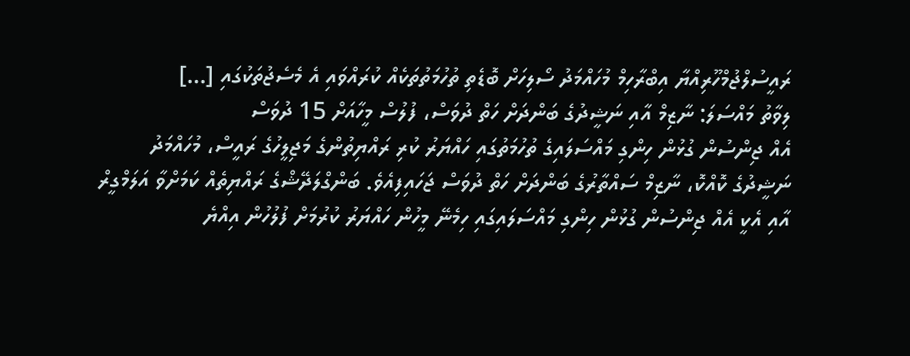ރައީސުލްޖުމްހޫރިއްޔާ އިބްރާހިމް މުހައްމަދު ސޯލިހަށް ބޮޑެތި ތުހުމަތުތަކެއް ކުރައްވައި އެ މެސެޖުތަކުގައި […]
ލިވާތު މައްސަލަ: ނާޒިމް އާއި ނަޝީދުގެ ބަންދަށް ހަތް ދުވަސް، ފުލުސް މީހާއަށް 15 ދުވަސް
އެއް ޖިންސުން ގުޅުން ހިންގި މައްސަލައިގެ ތުހުމަތުގައި ހައްޔަރު ކުރި ރައްޔިތުންގެ މަޖިލީހުގެ ރައީސް، މުހައްމަދު ނަޝީދުގެ ކޮއްކޮ، ނާޒިމް ސައްތާރުގެ ބަންދަށް ހަތް ދުވަސް ޖަހައިފިއެވެ. ބަންގްލަދޭޝްގެ ރައްޔިތެއް ކަމަށްވާ އަލަމްގީރް އާއި އެކީ އެއް ޖިންސުން ގުޅުން ހިންގި މައްސަލައިގައި ހިމެނޭ މީހުން ހައްޔަރު ކުރުމަށް ފުލުހުން އިއްޔެ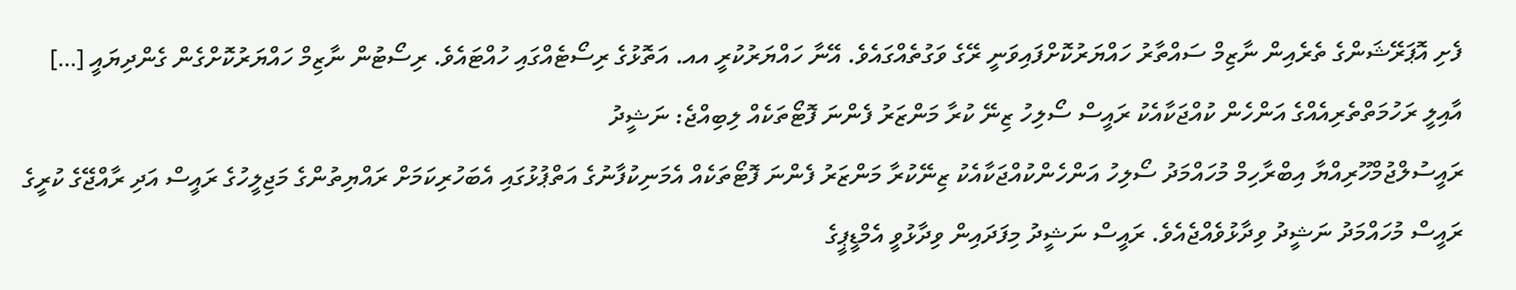ފެށި އޮޕަރޭޝަންގެ ތެރެއިން ނާޒިމް ސައްތާރު ހައްޔަރުކޮށްފައިވަނީ ރޭގެ ވަގުތެއްގައެވެ. އޭނާ ހައްޔަރުކުރީ އއ. އަތޮޅުގެ ރިސޯޓެއްގައި ހުއްޓައެވެ. ރިސޯޓުން ނާޒިމް ހައްޔަރުކޮށްގެން ގެންދިޔައީ […]
އާއިލީ ރަހުމަތްތެރިއެއްގެ އަންހެން ކުއްޖަކާއެކު ރައީސް ސޯލިހު ޒިނޭ ކުރާ މަންޒަރު ފެންނަ ފޮޓޯތަކެއް ލިބިއްޖެ: ނަޝީދު
ރައީސުލްޖުމްހޫރިއްޔާ އިބްރާހިމް މުހައްމަދު ސޯލިހު އަންހެންކުއްޖަކާއެކު ޒިނޭކުރާ މަންޒަރު ފެންނަ ފޮޓޯތަކެއް އެމަނިކުފާނުގެ އަތްޕުޅުގައި އެބަހުރިކަމަށް ރައްޔިތުންގެ މަޖިލީހުގެ ރައީސް އަދި ރާއްޖޭގެ ކުރީގެ ރައީސް މުހައްމަދު ނަޝީދު ވިދާޅުވެއްޖެއެވެ. ރައީސް ނަޝީދު މިފަދައިން ވިދާޅުވީ އެމްޑީޕީގެ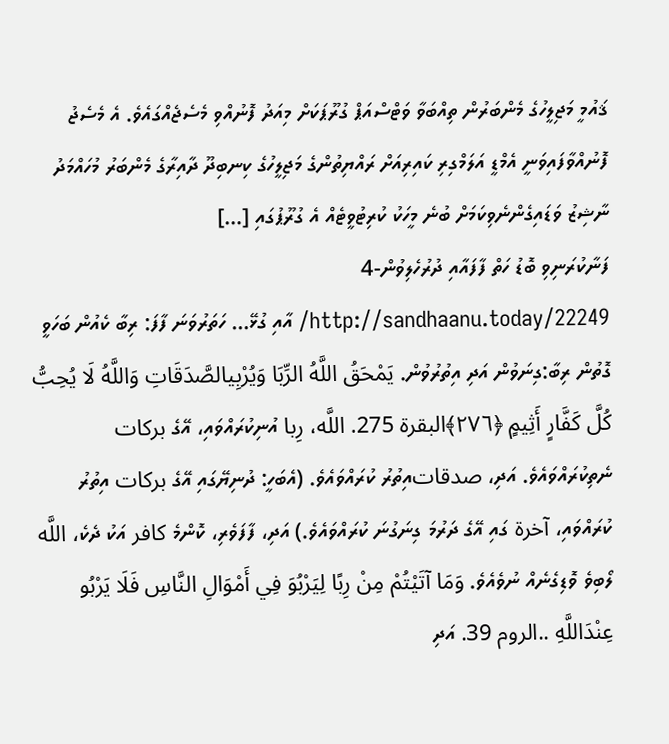ޤައުމީ މަޖިލީހުގެ މެންބަރުން ތިއްބަވާ ވަޓްސްއަޕް ގުރޫޕަކަށް މިއަދު ފޮނުއްވި މެސެޖެއްގައެވެ. އެ މެސެޖު ފޮނުއްވާފައިވަނީ އެމްޑީ އަލަމްގިރި ކައިރިއަށް ރައްޔިތުންގެ މަޖިލީހުގެ ކިނބިދޫ ދާއިރާގެ މެންބަރު މުހައްމަދު ނާޝިޒު ވަޑައިގެންނެވިކަމަށް ބުނެ މީހަކު ކުރިޓުވީޓެއް އެ ގުރޫޕުގައި […]
ފަނާކުރަނިވި ބޮޑު ހަތް ފާފައާއި ދުރުހެލިވުން-4
http://sandhaanu.today/22249/ އާއި ގުޅޭ… ހަތަރުވަނަ ފާފަ: ރިބާ ކެއުން ބަހަވީ ގޮތުން ރިބާ:ގިނަވުން އަދި އިތުރުވުން. يَمْحَقُ اللَّهُ الرِّبَا وَيُرْبِيالصَّدَقَاتِ وَاللَّهُ لَا يُحِبُّ كُلَّ كَفَّارٍ أَثِيمٍ ﴿٢٧٦﴾البقرة 275. اللَّه، رِبا އުނިކުރައްވައި، އޭގެ بركات ނެތިކުރައްވައެވެ. އަދި، صدقاتއިތުރު ކުރައްވައެވެ. (އެބަހީ: ދުނިޔޭގައި އޭގެ بركات އިތުރު ކުރައްވައި، آخرة ގައި އޭގެ ދަރުމަ ގިނަގުނަ ކުރައްވައެވެ.) އަދި، ފާފަވެރި، ކޮންމެ كافر އަކު ދެކެ، اللَّه ލޯބިވެ ވޮޑިގެނެއް ނުވެއެވެ. وَمَا آتَيْتُمْ مِنْ رِبًا لِيَرْبُوَ فِي أَمْوَالِ النَّاسِ فَلَا يَرْبُو عِنْدَاللَّهِ ..الروم 39. އަދި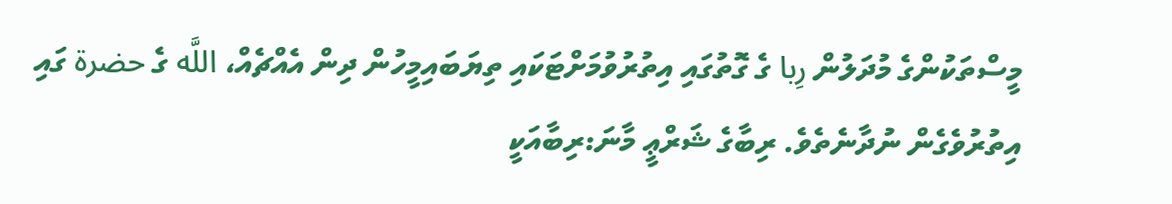މީސްތަކުންގެ މުދަލުން رِبا ގެ ގޮތުގައި އިތުރުވުމަށްޓަކައި ތިޔަބައިމީހުން ދިން އެއްޗެއް، اللَّه ގެ حضرة ގައި އިތުރުވެގެން ނުދާނެތެވެ. ރިބާގެ ޝަރްޢީ މާނަ:ރިބާއަކީ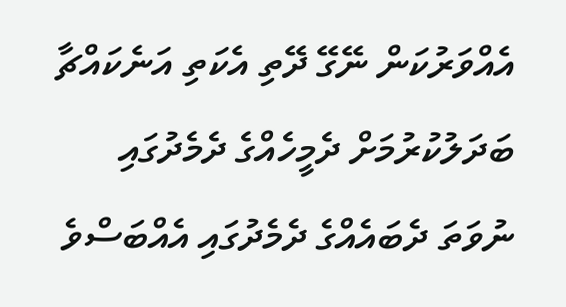އެއްވަރުކަން ނޭގޭ ދޭތި އެކަތި އަނެކައްޗާ ބަދަލުކުރުމަށް ދެމީހެއްގެ ދެމެދުގައި ނުވަތަ ދެބައެއްގެ ދެމެދުގައި އެއްބަސްވެ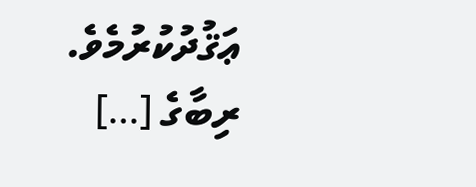ޢަޤުދުކުރުމެވެ. ރިބާގެ […]